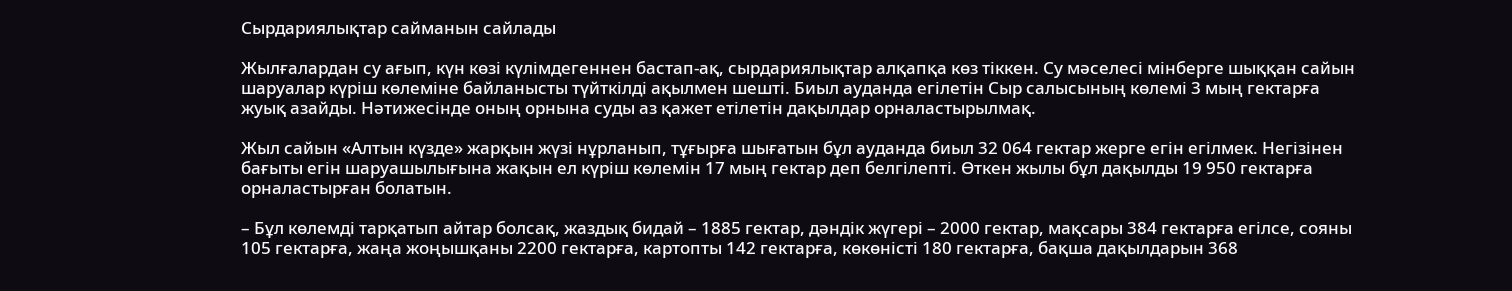Сырдариялықтар сайманын сайлады

Жылғалардан су ағып, күн көзі күлімдегеннен бастап-ақ, сырдариялықтар алқапқа көз тіккен. Су мәселесі мінберге шыққан сайын шаруалар күріш көлеміне байланысты түйткілді ақылмен шешті. Биыл ауданда егілетін Сыр салысының көлемі 3 мың гектарға жуық азайды. Нәтижесінде оның орнына суды аз қажет етілетін дақылдар орналастырылмақ.

Жыл сайын «Алтын күзде» жарқын жүзі нұрланып, тұғырға шығатын бұл ауданда биыл 32 064 гектар жерге егін егілмек. Негізінен бағыты егін шаруашылығына жақын ел күріш көлемін 17 мың гектар деп белгілепті. Өткен жылы бұл дақылды 19 950 гектарға орналастырған болатын.

– Бұл көлемді тарқатып айтар болсақ, жаздық бидай – 1885 гектар, дәндік жүгері – 2000 гектар, мақсары 384 гектарға егілсе, сояны 105 гектарға, жаңа жоңышқаны 2200 гектарға, картопты 142 гектарға, көкөністі 180 гектарға, бақша дақылдарын 368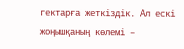гектарға жеткіздік. Ал ескі жоңышқаның көлемі –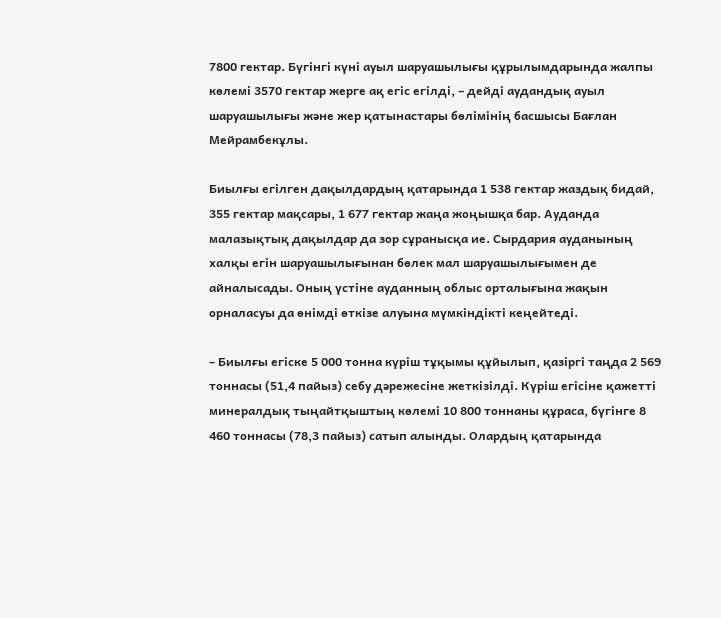7800 гектар. Бүгінгі күні ауыл шаруашылығы құрылымдарында жалпы көлемі 3570 гектар жерге ақ егіс егілді, – дейді аудандық ауыл шаруашылығы және жер қатынастары бөлімінің басшысы Бағлан Мейрамбекұлы.

Биылғы егілген дақылдардың қатарында 1 538 гектар жаздық бидай, 355 гектар мақсары, 1 677 гектар жаңа жоңышқа бар. Ауданда малазықтық дақылдар да зор сұранысқа ие. Сырдария ауданының халқы егін шаруашылығынан бөлек мал шаруашылығымен де айналысады. Оның үстіне ауданның облыс орталығына жақын орналасуы да өнімді өткізе алуына мүмкіндікті кеңейтеді.

– Биылғы егіске 5 000 тонна күріш тұқымы құйылып, қазіргі таңда 2 569 тоннасы (51,4 пайыз) себу дәрежесіне жеткізілді. Күріш егісіне қажетті минералдық тыңайтқыштың көлемі 10 800 тоннаны құраса, бүгінге 8 460 тоннасы (78,3 пайыз) сатып алынды. Олардың қатарында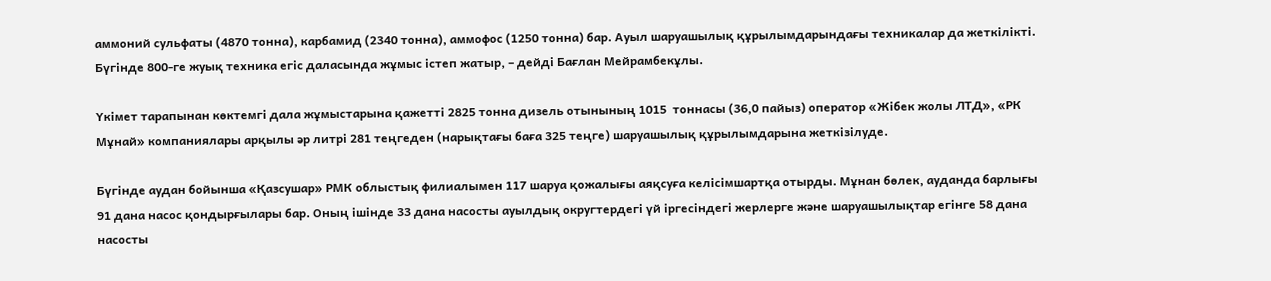аммоний сульфаты (4870 тонна), карбамид (2340 тонна), аммофос (1250 тонна) бар. Ауыл шаруашылық құрылымдарындағы техникалар да жеткілікті. Бүгінде 800-ге жуық техника егіс даласында жұмыс істеп жатыр, – дейді Бағлан Мейрамбекұлы.

Үкімет тарапынан көктемгі дала жұмыстарына қажетті 2825 тонна дизель отынының 1015  тоннасы (36,0 пайыз) оператор «Жібек жолы ЛТД», «РК Мұнай» компаниялары арқылы әр литрі 281 теңгеден (нарықтағы баға 325 теңге) шаруашылық құрылымдарына жеткізілуде.

Бүгінде аудан бойынша «Қазсушар» РМК облыстық филиалымен 117 шаруа қожалығы аяқсуға келісімшартқа отырды. Мұнан бөлек, ауданда барлығы 91 дана насос қондырғылары бар. Оның ішінде 33 дана насосты ауылдық округтердегі үй іргесіндегі жерлерге және шаруашылықтар егінге 58 дана насосты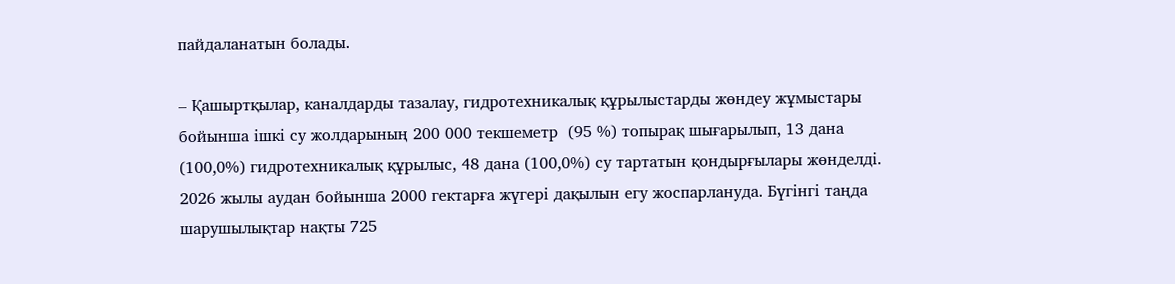пайдаланатын болады.

– Қашыртқылар, каналдарды тазалау, гидротехникалық құрылыстарды жөндеу жұмыстары бойынша ішкі су жолдарының 200 000 текшеметр  (95 %) топырақ шығарылып, 13 дана (100,0%) гидротехникалық құрылыс, 48 дана (100,0%) су тартатын қондырғылары жөнделді. 2026 жылы аудан бойынша 2000 гектарға жүгері дақылын егу жоспарлануда. Бүгінгі таңда шарушылықтар нақты 725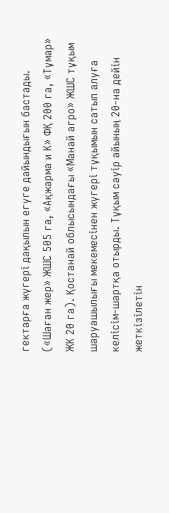гектарға жүгері дақылын егуге дайындығын бастады. («Шаған жер» ЖШС 505 га, «Ақжарма и К» ФҚ 200 га, «Тұмар» ЖК 20 га). Қостанай облысындағы «Манай агро» ЖШС тұқым шаруашылығы мекемесінен жүгері тұқымын сатып алуға келісім-шартқа отырды. Тұқым сәуір айының 20-на дейін жеткізілетін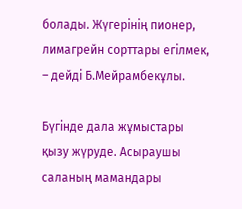болады. Жүгерінің пионер, лимагрейн сорттары егілмек, – дейді Б.Мейрамбекұлы.

Бүгінде дала жұмыстары қызу жүруде. Асыраушы саланың мамандары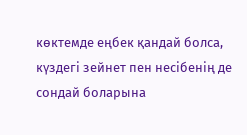көктемде еңбек қандай болса, күздегі зейнет пен несібенің де сондай боларына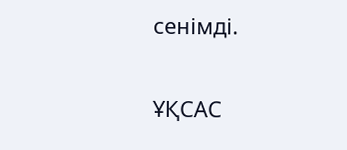сенімді.

ҰҚСАС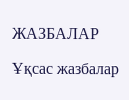ЖАЗБАЛАР

Ұқсас жазбалар